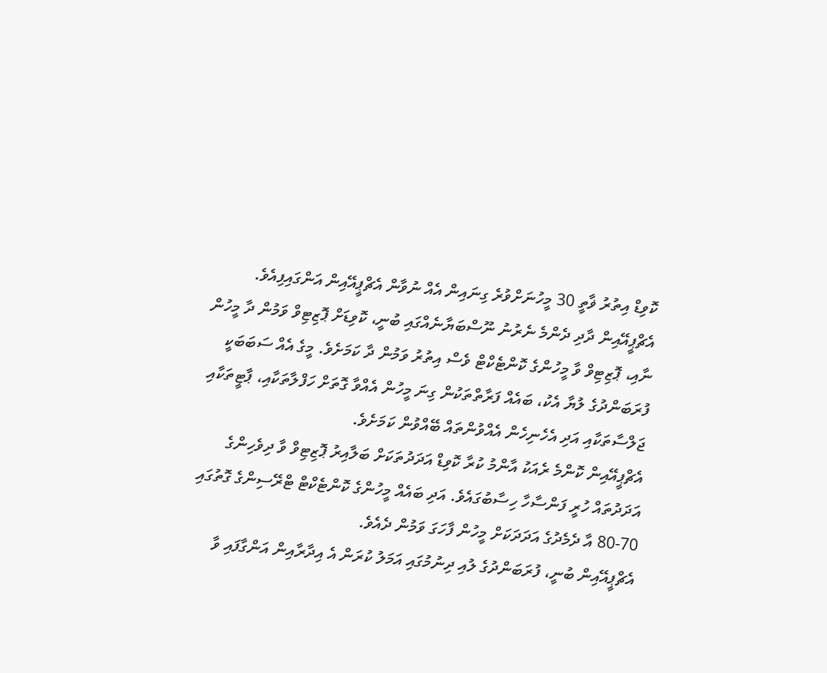ކޮވިޑް އިތުރު ޥާތީ 30 މީހުނަށްވުރެ ގިނައިން އެއް ނުވާން އެޗްޕީއޭއިން އަންގައިފިއެވެ.
އެޗްޕީއޭއިން ދާދި ދެންމެ ނެރުނު ނޫސްބަޔާނެއްގައި ބުނީ، ކޮވިޑަށް ޕޮޒިޓިވް ވަމުން ދާ މީހުން ނާއި، ޕޮޒިޓިވް ވާ މީހުންގެ ކޮންޓެކްޓް ވެސް އިތުރު ވަމުން ދާ ކަމަށެވެ. މީގެ އެއް ސަބަބަކީ ފުރަބަންދުގެ ލުޔާ އެކު، ބައެއް ފަރާތްތަކުން ގިނަ މީހުން އެއްވާ ގޮތަށް ހަފްލާތަކާއި، ޕާޓީތަކާއި ޖަލްސާތަކާއި އަދި އެހެނިހެން އެއްވުންތައް ބޭއްވުން ކަމަށެވެ.
އެޗްޕީއޭއިން ކޮންމެ ރެއަކު އާންމު ކުރާ ކޮވިޑް އަދަދުތަކަށް ބަލާއިރު ޕޮޒިޓިވް ވާ ދިވެހިންގެ އަދަދުތައް ހުރީ ފަންސާހާ ހިސާބުގައެވެ. އަދި ބައެއް މީހުންގެ ކޮންޓެކްޓް ޓްރޭސިންގެ ގޮތުގައި 70-80 އާ ދެމެދުގެ އަދަދަކަށް މީހުން ފާހަގަ ވަމުން ދެއެވެ.
އެޗްޕީއޭއިން ބުނީ، ފުރަބަންދުގެ ލުއި ދިނުމުގައި އަމަލު ކުރަން އެ އިދާރާއިން އަންގާފައި ވާ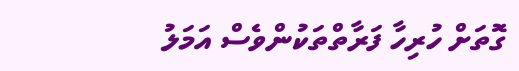ގޮތަށް ހުރިހާ ފަރާތްތަކުންވެސް އަމަލު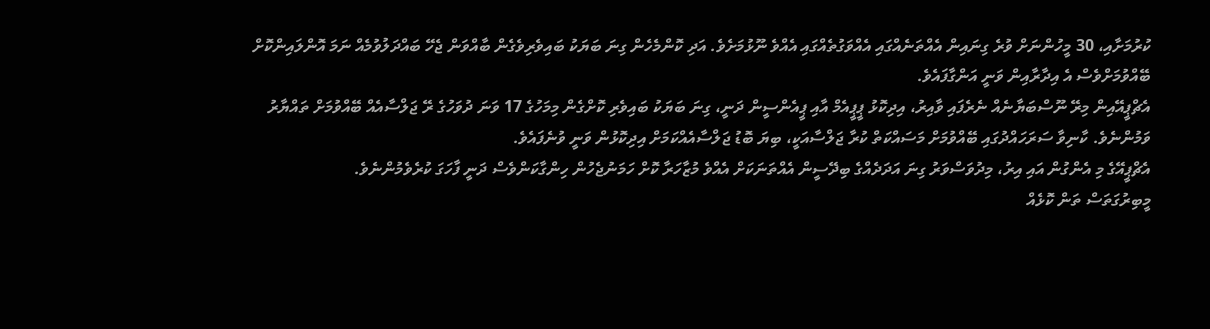ކުރުމަށާއި، 30 މީހުންނަށް ވުރެ ގިނައިން އެއްތަނެއްގައި އެއްވަގުތެއްގައި އެއްވެ ނޫޅުމަށެވެ. އަދި ކޮންމެހެން ގިނަ ބަޔަކު ބައިވެރިވެގެން ބާއްވަން ޖެހޭ ބައްދަލުވުމެއް ނަމަ އޮންލައިންކޮށް ބޭއްވުމަށްވެސް އެ އިދާރާއިން ވަނީ އަންގާފައެވެ.
އެޗްޕީއޭއިން މިރޭ ނޫސްބަޔާނެއް ނެރެފައި ވާއިރު، އިދިކޮޅު ޕީޕީއެމް އާއި ޕީއެންސީން ދަނީ، ގިނަ ބަޔަކު ބައިވެރި ކޮށްގެން މިމަހުގެ 17 ވަނަ ދުވަހުގެ ރޭ ޖަލްސާއެއް ބޭއްވުމަށް ތައްޔާރު ވަމުންނެވެ. ކާނިވާ ސަރަހައްދުގައި ބޭއްވުމަށް މަސައްކަތް ކުރާ ޖަލްސާއަކީ، ބިޔަ ބޮޑު ޖަލްސާއެއްކަމަށް އިދިކޮޅުން ވަނީ ވުނެފައެވެ.
އެޗްޕީއޭގެ މި އެންގުން އައި އިރު، މިދުވަސްވަރު ގިނަ އަދަދެއްގެ ބިދޭސީން އެއްތަނަކަށް އެއްވެ މުޒާހަރާ ކޮށް ހަމަނުޖެހުން ހިންގާކަންވެސް ދަނީ ފާހަގަ ކުރެވެމުންނެވެ.
މީބިރުގަތަސް ތަން ކޮޅެއް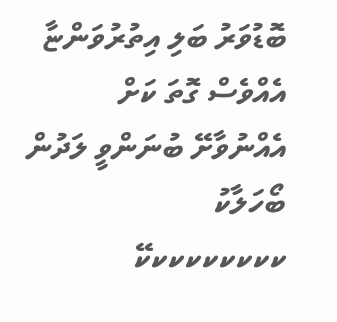ބޮޑުވަރު ބަލި އިތުރުވަންޏާ އެއްވެސް ގޮތަ ކަށް އެއްނުވާށޭ ބުނަންވީ ލަދުން ބޯހަލާކު
ކކކކކކކކކޭ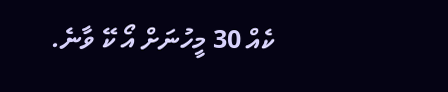ކެއް 30 މީހުނަށް އޯ ކޭ ވާނެ.